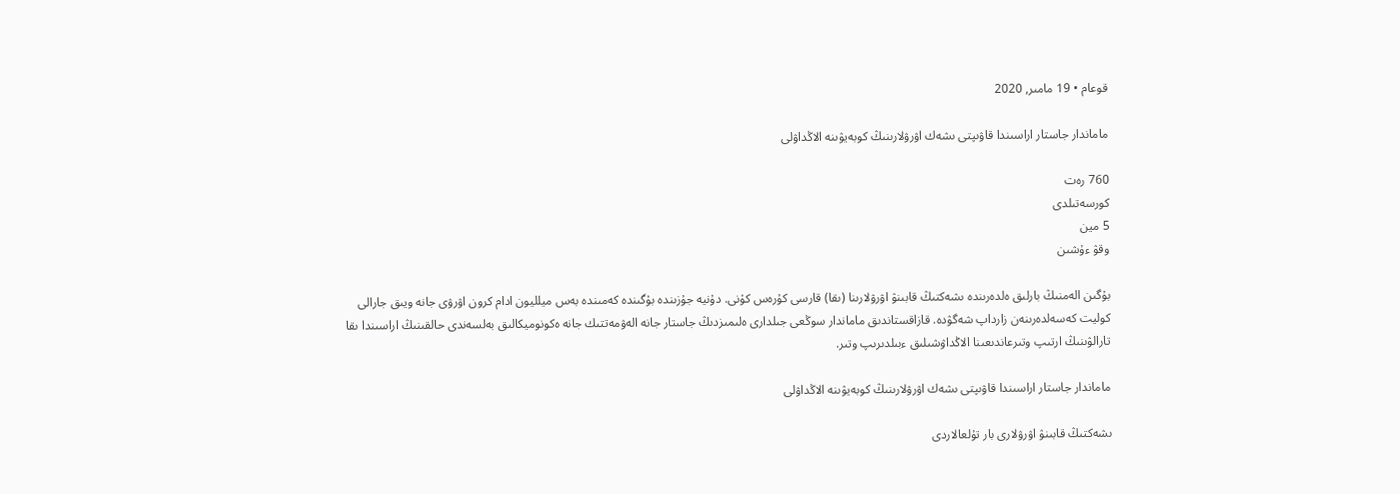قوعام • 19 مامىر, 2020

ماماندار جاستار اراسىندا قاۋىپتى ىشەك اۋرۋلارىنىڭ كوبەيۋىنە الاڭداۋلى

760 رەت
كورسەتىلدى
5 مين
وقۋ ءۇشىن

بۇگىن الەمنىڭ بارلىق ەلدەرىندە ىشەكتىڭ قابىنۋ اۋرۋلارىنا (ىقا) قارسى كۇرەس كۇنى. دۇنيە جۇزىندە بۇگىندە كەمىندە بەس ميلليون ادام كرون اۋرۋى جانە ويىق جارالى كوليت كەسەلدەرىنەن زارداپ شەگۋدە. قازاقستاندىق ماماندار سوڭعى جىلدارى ەلىمىزدىڭ جاستار جانە الەۋمەتتىك جانە ەكونوميكالىق بەلسەندى حالقىنىڭ اراسىندا ىقا تارالۋىنىڭ ارتىپ وتىرعاندىعىنا الاڭداۋشىلىق ءبىلدىرىپ وتىر.

ماماندار جاستار اراسىندا قاۋىپتى ىشەك اۋرۋلارىنىڭ كوبەيۋىنە الاڭداۋلى

ىشەكتىڭ قابىنۋ اۋرۋلارى بار تۇلعالاردى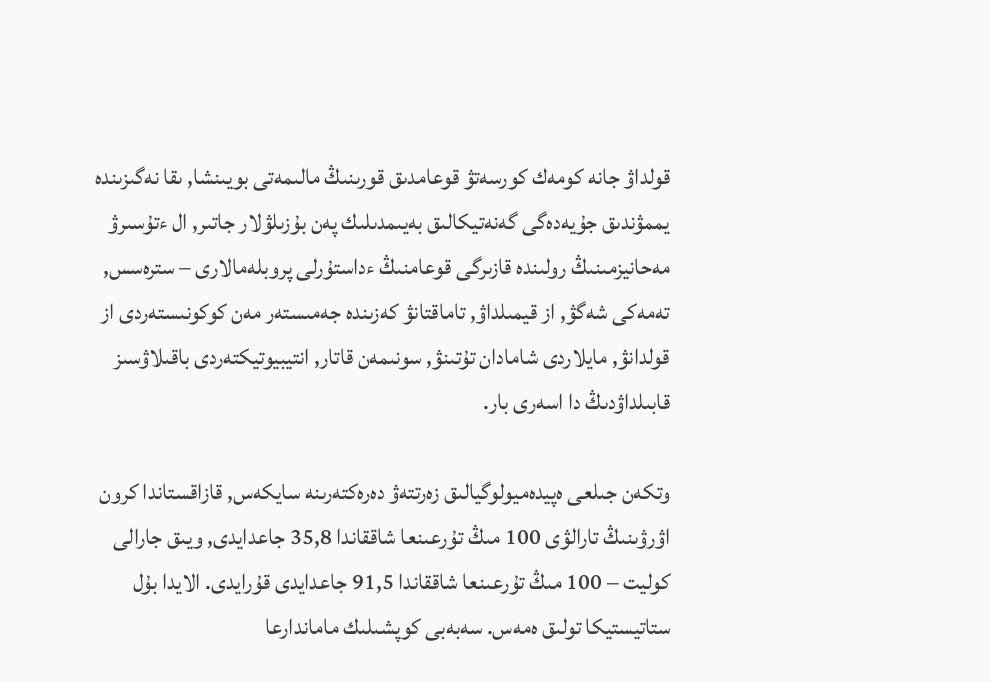قولداۋ جانە كومەك كورسەتۋ قوعامدىق قورىنىڭ مالىمەتى بويىنشا, ىقا نەگىزىندە يممۋندىق جۇيەدەگى گەنەتيكالىق بەيىمدىلىك پەن بۇزىلۋلار جاتىر, ال ءتۇسىرۋ مەحانيزمىنىڭ رولىندە قازىرگى قوعامنىڭ ءداستۇرلى پروبلەمالارى – سترەسس, تەمەكى شەگۋ, از قيمىلداۋ, تاماقتانۋ كەزىندە جەمىستەر مەن كوكونىستەردى از قولدانۋ, مايلاردى شامادان تۇتىنۋ, سونىمەن قاتار, انتيبيوتيكتەردى باقىلاۋسىز قابىلداۋدىڭ دا اسەرى بار.

وتكەن جىلعى ەپيدەميولوگيالىق زەرتتەۋ دەرەكتەرىنە سايكەس, قازاقستاندا كرون اۋرۋىنىڭ تارالۋى 100 مىڭ تۇرعىنعا شاققاندا 35,8 جاعدايدى, ويىق جارالى كوليت – 100 مىڭ تۇرعىنعا شاققاندا 91,5 جاعدايدى قۇرايدى. الايدا بۇل ستاتيستيكا تولىق ەمەس. سەبەبى كوپشىلىك ماماندارعا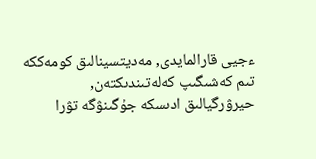ءجيى قارالمايدى, مەديتسينالىق كومەككە تىم كەشىگىپ كەلەتىندىكتەن, حيرۋرگيالىق ادىسكە جۇگىنۋگە تۋرا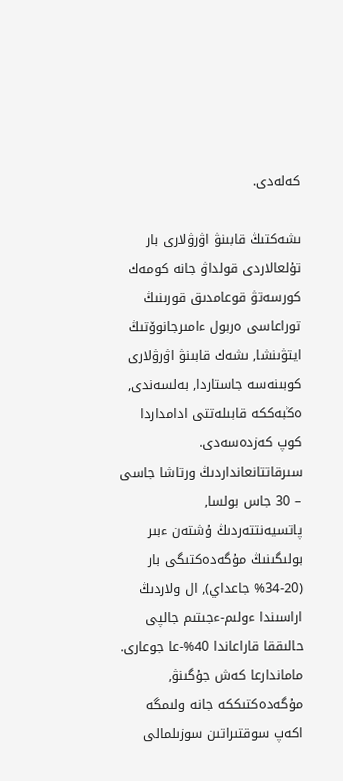كەلەدى.

ىشەكتىڭ قابىنۋ اۋرۋلارى بار تۇلعالاردى قولداۋ جانە كومەك كورسەتۋ قوعامدىق قورىنىڭ توراعاسى ەربول ءامىرجانوۆتىڭ ايتۋىنشا, ىشەك قابىنۋ اۋرۋلارى كوبىنەسە جاستاردا, بەلسەندى, ەڭبەككە قابىلەتتى ادامداردا كوپ كەزدەسەدى. سىرقاتتانعانداردىڭ ورتاشا جاسى – 30 جاس بولسا, پاتسيەنتتەردىڭ ۇشتەن ءبىر بولىگىنىڭ مۇگەدەكتىگى بار (20-34% جاعداي), ال ولاردىڭ اراسىندا ءولىم-ءجىتىم جالپى حالىققا قاراعاندا 40%-عا جوعارى. ماماندارعا كەش جۇگىنۋ, مۇگەدەكتىككە جانە ولىمگە اكەپ سوقتىراتىن سوزىلمالى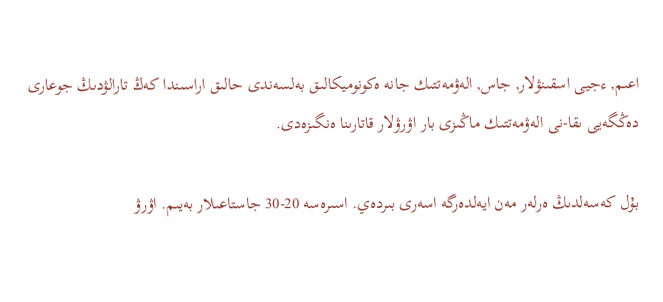اعىم, ءجيى اسقىنۋلار, جاس, الەۋمەتتىك جانە ەكونوميكالىق بەلسەندى حالىق اراسىندا كەڭ تارالۋدىڭ جوعارى دەڭگەيى ىقا-نى الەۋمەتتىك ماڭىزى بار اۋرۋلار قاتارىنا ەنگىزەدى.

بۇل كەسەلدىڭ ەرلەر مەن ايەلدەرگە اسەرى بىردەي. اسىرەسە 20-30 جاستاعىلار بەيىم. اۋرۋ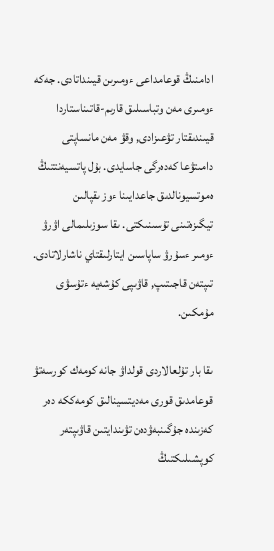ادامنىڭ قوعامداعى ءومىرىن قيىنداتادى. جەكە ءومىرى مەن وتباسىلىق قارىم-قاتىناستاردا قيىندىقتار تۋعىزادى, وقۋ مەن مانساپتى دامىتۋعا كەدەرگى جاسايدى. بۇل پاتسيەنتتىڭ ەموتسيونالدىق جاعدايىنا ءوز ىقپالىن تيگىزەتىنى تۇسىنىكتى. ىقا سوزىلىمالى اۋرۋ ءومىر ءسۇرۋ ساپاسىن ايتارلىقتاي ناشارلاتادى. تىپتەن قاجىتىپ, قاۋىپى كۇشەيە ءتۇسۋى مۇمكىن.

ىقا بار تۇلعالاردى قولداۋ جانە كومەك كورسەتۋ قوعامدىق قورى مەديتسينالىق كومەككە دەر كەزىندە جۇگىنبەۋدەن تۋىندايتىن قاۋىپتەر كوپشىلىكتىڭ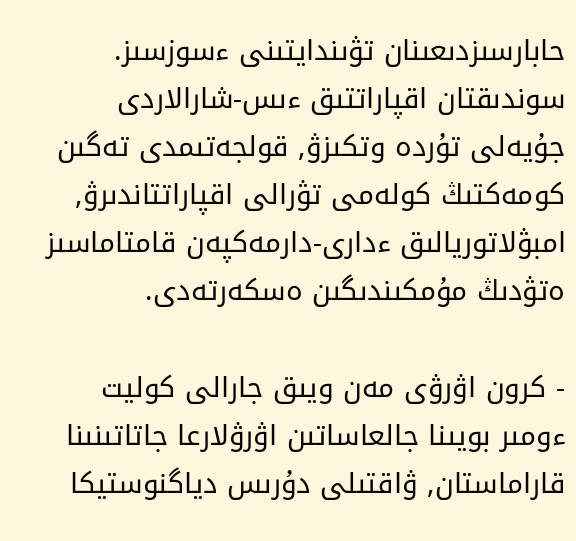حابارسىزدىعىنان تۋىندايتىنى ءسوزسىز. سوندىقتان اقپاراتتىق ءىس-شارالاردى جۇيەلى تۇردە وتكىزۋ, قولجەتىمدى تەگىن كومەكتىڭ كولەمى تۋرالى اقپاراتتاندىرۋ, امبۋلاتوريالىق ءدارى-دارمەكپەن قامتاماسىز ەتۋدىڭ مۇمكىندىگىن ەسكەرتەدى.

- كرون اۋرۋى مەن ويىق جارالى كوليت ءومىر بويىنا جالعاساتىن اۋرۋلارعا جاتاتىنىنا قاراماستان, ۋاقتىلى دۇرىس دياگنوستيكا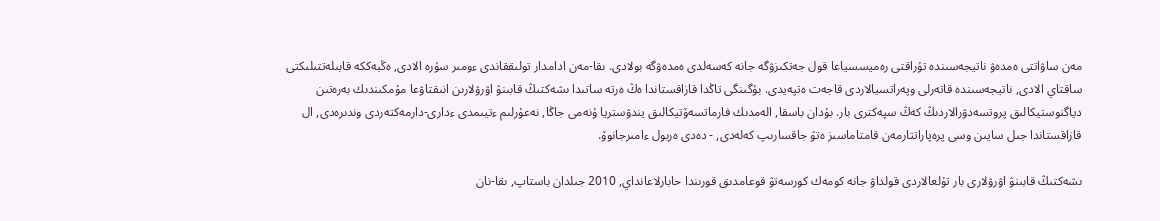مەن ساۋاتتى ەمدەۋ ناتيجەسىندە تۇراقتى رەميسسياعا قول جەتكىزۋگە جانە كەسەلدى ەمدەۋگە بولادى. ىقا-مەن ادامدار تولىققاندى ءومىر سۇرە الادى, ەڭبەككە قابىلەتتىلىكتى ساقتاي الادى, ناتيجەسىندە قاتەرلى وپەراتسيالاردى قاجەت ەتپەيدى. بۇگىنگى تاڭدا قازاقستاندا ەڭ ەرتە ساتىدا ىشەكتىڭ قابىنۋ اۋرۋلارىن انىقتاۋعا مۇمكىندىك بەرەتىن دياگنوستيكالىق پروتسەدۋرالاردىڭ كەڭ سپەكترى بار. بۇدان باسقا, الەمدىك فارماتسەۆتيكالىق يندۋستريا ۇنەمى جاڭا, نەعۇرلىم ءتيىمدى ءدارى-دارمەكتەردى وندىرەدى, ال قازاقستاندا جىل سايىن وسى پرەپاراتتارمەن قامتاماسىز ەتۋ جاقسارىپ كەلەدى, - دەدى ەربول ءامىرجانوۆ.

ىشەكتىڭ قابىنۋ اۋرۋلارى بار تۇلعالاردى قولداۋ جانە كومەك كورسەتۋ قوعامدىق قورىندا حابارلاعانداي, 2010 جىلدان باستاپ, ىقا-نان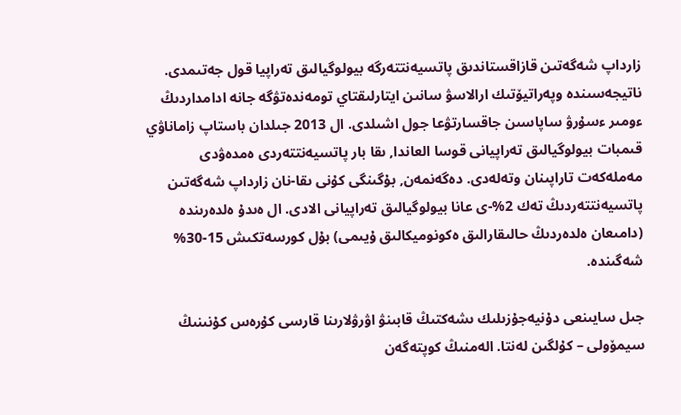زارداپ شەگەتىن قازاقستاندىق پاتسيەنتتەرگە بيولوگيالىق تەراپيا قول جەتىمدى. ناتيجەسىندە وپەراتيۆتىك ارالاسۋ سانىن ايتارلىقتاي تومەندەتۋگە جانە ادامداردىڭ ءومىر ءسۇرۋ ساپاسىن جاقسارتۋعا جول اشىلدى. ال 2013 جىلدان باستاپ زاماناۋي قىمبات بيولوگيالىق تەراپيانى قوسا العاندا, ىقا بار پاتسيەنتتەردى ەمدەۋدى مەملەكەت تاراپىنان وتەلەدى. دەگەنمەن, بۇگىنگى كۇنى ىقا-نان زارداپ شەگەتىن پاتسيەنتتەردىڭ تەك 2%-ى عانا بيولوگيالىق تەراپيانى الادى. ال ەىدۇ ەلدەرىندە (دامىعان ەلدەردىڭ حالىقارالىق ەكونوميكالىق ۇيىمى) بۇل كورسەتكىش 15-30% شەگىندە.

جىل سايىنعى دۇنيەجۇزىلىك ىشەكتىڭ قابىنۋ اۋرۋلارىنا قارسى كۇرەس كۇنىنىڭ سيمۆولى – كۇلگىن لەنتا. الەمنىڭ كوپتەگەن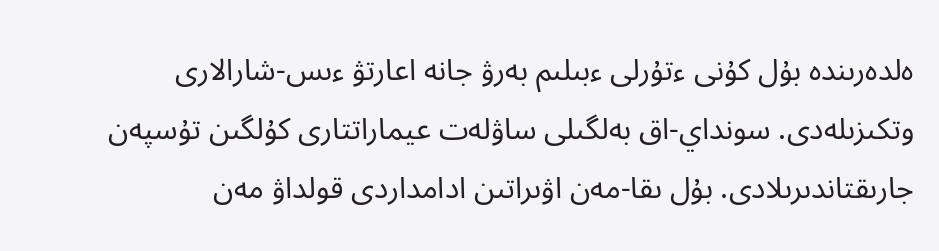ەلدەرىندە بۇل كۇنى ءتۇرلى ءبىلىم بەرۋ جانە اعارتۋ ءىس-شارالارى وتكىزىلەدى. سونداي-اق بەلگىلى ساۋلەت عيماراتتارى كۇلگىن تۇسپەن جارىقتاندىرىلادى. بۇل ىقا-مەن اۋىراتىن ادامداردى قولداۋ مەن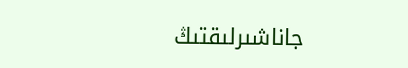جاناشىرلىقتىڭ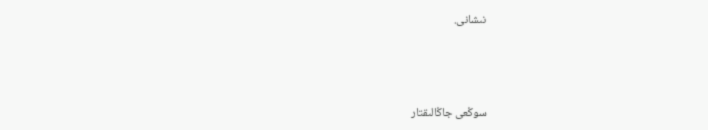نىشانى.



سوڭعى جاڭالىقتار